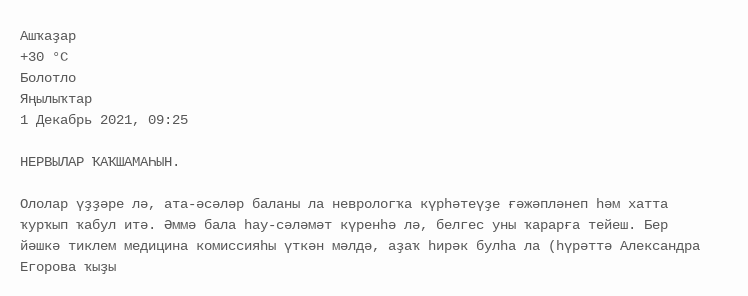Ашҡаҙар
+30 °С
Болотло
Яңылыҡтар
1 Декабрь 2021, 09:25

НЕРВЫЛАР ҠАҠШАМАҺЫН.

Ололар үҙҙәре лә, ата-әсәләр баланы ла неврологҡа күрһәтеүҙе ғәжәпләнеп һәм хатта ҡурҡып ҡабул итә. Әммә бала һау-сәләмәт күренһә лә, белгес уны ҡарарға тейеш. Бер йәшкә тиклем медицина комиссияһы үткән мәлдә, аҙаҡ һирәк булһа ла (һүрәттә Александра Егорова ҡыҙы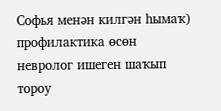Софья менән килгән һымаҡ) профилактика өсөн невролог ишеген шаҡып тороу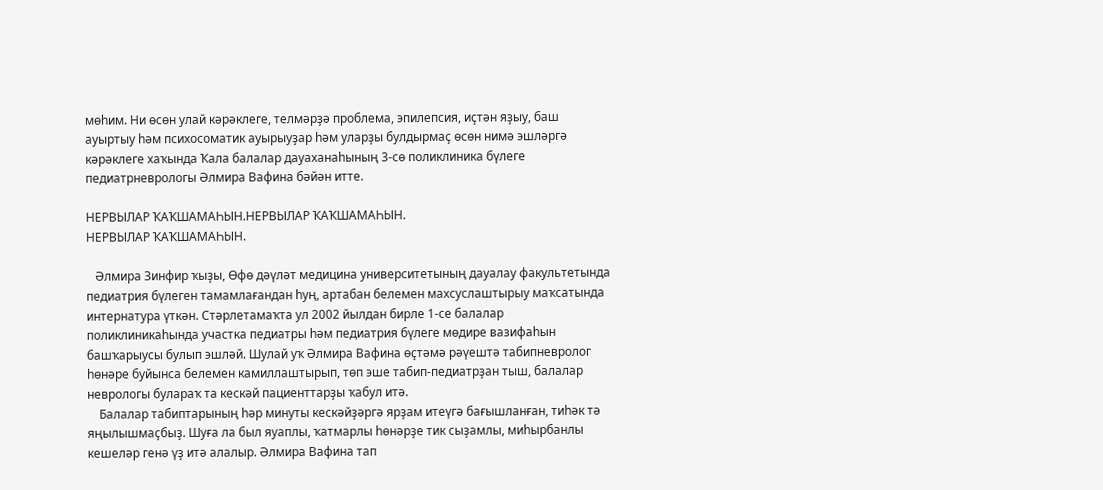мөһим. Ни өсөн улай кәрәклеге, телмәрҙә проблема, эпилепсия, иҫтән яҙыу, баш ауыртыу һәм психосоматик ауырыуҙар һәм уларҙы булдырмаҫ өсөн нимә эшләргә кәрәклеге хаҡында Ҡала балалар дауаханаһының 3-сө поликлиника бүлеге педиатрневрологы Әлмира Вафина бәйән итте.

НЕРВЫЛАР ҠАҠШАМАҺЫН.НЕРВЫЛАР ҠАҠШАМАҺЫН.
НЕРВЫЛАР ҠАҠШАМАҺЫН.

   Әлмира Зинфир ҡыҙы, Өфө дәүләт медицина университетының дауалау факультетында педиатрия бүлеген тамамлағандан һуң, артабан белемен махсуслаштырыу маҡсатында интернатура үткән. Стәрлетамаҡта ул 2002 йылдан бирле 1-се балалар поликлиникаһында участка педиатры һәм педиатрия бүлеге мөдире вазифаһын башҡарыусы булып эшләй. Шулай уҡ Әлмира Вафина өҫтәмә рәүештә табипневролог һөнәре буйынса белемен камиллаштырып, төп эше табип-педиатрҙан тыш, балалар неврологы булараҡ та кескәй пациенттарҙы ҡабул итә.
    Балалар табиптарының һәр минуты кескәйҙәргә ярҙам итеүгә бағышланған, тиһәк тә яңылышмаҫбыҙ. Шуға ла был яуаплы, ҡатмарлы һөнәрҙе тик сыҙамлы, миһырбанлы кешеләр генә үҙ итә алалыр. Әлмира Вафина тап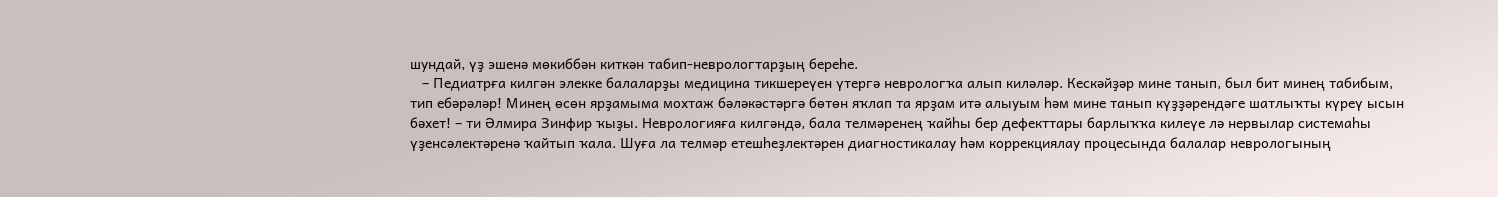шундай, үҙ эшенә мөкиббән киткән табип-неврологтарҙың береһе.
   – Педиатрға килгән элекке балаларҙы медицина тикшереүен үтергә неврологҡа алып киләләр. Кескәйҙәр мине танып, был бит минең табибым, тип ебәрәләр! Минең өсөн ярҙамыма мохтаж бәләкәстәргә бөтөн яҡлап та ярҙам итә алыуым һәм мине танып күҙҙәрендәге шатлыҡты күреү ысын бәхет! – ти Әлмира Зинфир ҡыҙы. Неврологияға килгәндә, бала телмәренең ҡайһы бер дефекттары барлыҡҡа килеүе лә нервылар системаһы үҙенсәлектәренә ҡайтып ҡала. Шуға ла телмәр етешһеҙлектәрен диагностикалау һәм коррекциялау процесында балалар неврологының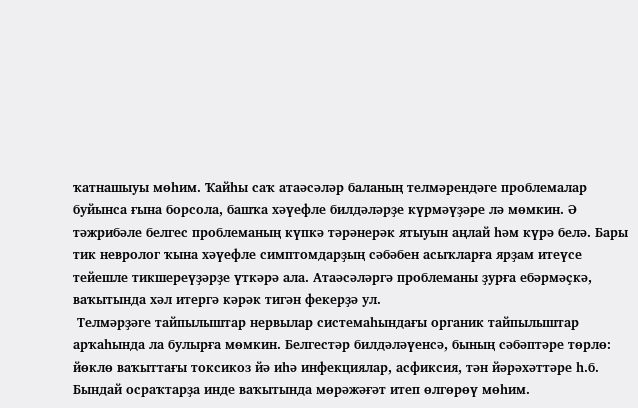ҡатнашыуы мөһим. Ҡайһы саҡ атаәсәләр баланың телмәрендәге проблемалар буйынса ғына борсола, башҡа хәүефле билдәләрҙе күрмәүҙәре лә мөмкин. Ә тәжрибәле белгес проблеманың күпкә тәрәнерәк ятыуын аңлай һәм күрә белә. Бары тик невролог ҡына хәүефле симптомдарҙың сәбәбен асыҡларға ярҙам итеүсе тейешле тикшереүҙәрҙе үткәрә ала. Атаәсәләргә проблеманы ҙурға ебәрмәҫкә, ваҡытында хәл итергә кәрәк тигән фекерҙә ул.
 Телмәрҙәге тайпылыштар нервылар системаһындағы органик тайпылыштар арҡаһында ла булырға мөмкин. Белгестәр билдәләүенсә, бының сәбәптәре төрлө: йөклө ваҡыттағы токсикоз йә иһә инфекциялар, асфиксия, тән йәрәхәттәре һ.б. Бындай осраҡтарҙа инде ваҡытында мөрәжәғәт итеп өлгөрөү мөһим.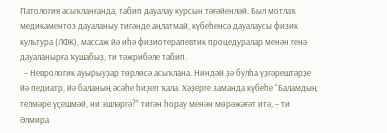Патология асыҡланғанда, табип дауалау курсын тәғәйенләй. Был мотлаҡ медикаментоз дауаланыу тигәнде аңлатмай, күбеһенсә дауалаусы физик культура (ЛФК), массаж йә иһә физиотерапевтик процедуралар менән генә дауаланырға ҡушабыҙ, ти тәжрибәле табип.
  – Неврологик ауырыуҙар төрлөсә асыҡлана. Ниндәй ҙә булһа үҙгәрештәрҙе йә педиатр, йә баланың әсәһе һиҙеп ҡала. Хәҙерге заманда күбеһе “Баламдың телмәре үҫешмәй, ни эшләргә?” тигән һорау менән мөрәжәғәт итә, – ти Әлмира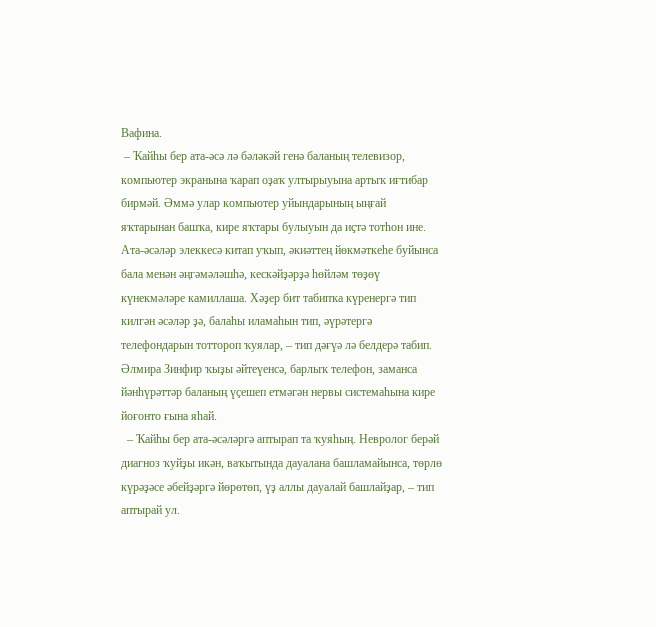Вафина.
 – Ҡайһы бер ата-әсә лә бәләкәй генә баланың телевизор, компьютер экранына ҡарап оҙаҡ ултырыуына артыҡ иғтибар бирмәй. Әммә улар компьютер уйындарының ыңғай яҡтарынан башҡа, кире яҡтары булыуын да иҫтә тотһон ине. Ата-әсәләр элеккесә китап уҡып, әкиәттең йөкмәткеһе буйынса бала менән әңгәмәләшһә, кескәйҙәрҙә һөйләм төҙөү күнекмәләре камиллаша. Хәҙер бит табипҡа күренергә тип килгән әсәләр ҙә, балаһы иламаһын тип, әүрәтергә телефондарын тоттороп ҡуялар, – тип дәғүә лә белдерә табип. Әлмира Зинфир ҡыҙы әйтеүенсә, барлыҡ телефон, заманса йәнһүрәттәр баланың үҫешеп етмәгән нервы системаһына кире йоғонто ғына яһай.
  – Ҡайһы бер ата-әсәләргә аптырап та ҡуяһың. Невролог берәй диагноз ҡуйҙы икән, ваҡытында дауалана башламайынса, төрлө күрәҙәсе әбейҙәргә йөрөтөп, үҙ аллы дауалай башлайҙар, – тип аптырай ул.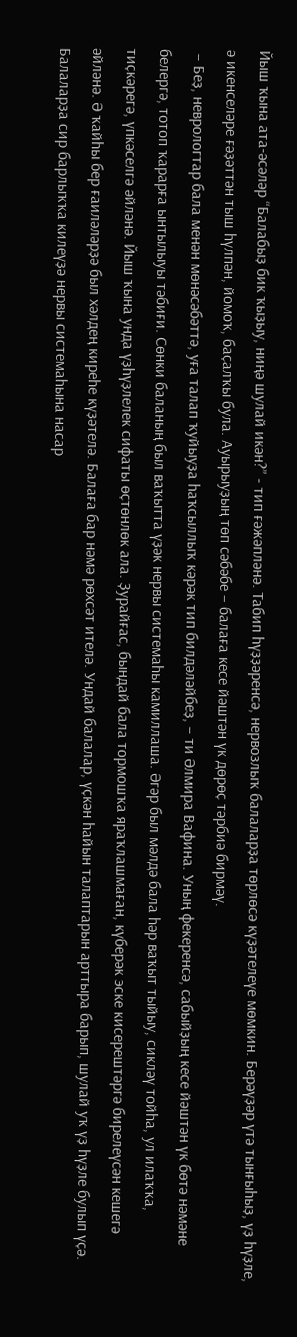Йыш ҡына ата-әсәләр “Балабыҙ бик ҡыҙыу, ниңә шулай икән?” - тип ғәжәпләнә. Табип һүҙҙәренсә, нервозлыҡ балаларҙа төрлөсә күҙәтелеүе мөмкин. Берәүҙәр үтә тынғыһыҙ, үҙ һүҙле, ә икенселәре ғәҙәттән тыш һүлпән, йомоҡ, баҫалҡы була. Ауырыуҙың төп сәбәбе – балаға кесе йәштән үк дөрөҫ тәрбиә бирмәү.
 – Беҙ, неврологтар бала менән мөнәсәбәттә, уға талап ҡуйыуҙа һаҡсыллыҡ кәрәк тип билдәләйбеҙ, – ти Әлмира Вафина. Уның фекеренсә, сабыйҙың кесе йәштән үк бөтә нәмәне белергә, тотоп ҡарарға ынтылыуы тәбиғи. Сөнки баланың был ваҡытта үҙәк нервы системаһы камиллаша. Әгәр был мәлдә бала һәр ваҡыт тыйыу, сикләү тойһа, ул илаҡҡа, тиҫкәрегә, үпкәселгә әйләнә. Йыш ҡына унда үҙһүҙлелек сифаты өҫтөнлөк ала. Ҙурайғас, бындай бала тормошҡа яраҡлашмаған, күберәк эске кисерештәргә бирелеүсән кешегә әйләнә. Ә ҡайһы бер ғаиләләрҙә был хәлдең киреһе күҙәтелә. Балаға бар нәмә рөхсәт ителә. Ундай балалар, үҫкән һайын талаптарын арттыра барып, шулай уҡ үҙ һүҙле булып үҫә. Балаларҙа сир барлыҡҡа килеүҙә нервы системаһына насар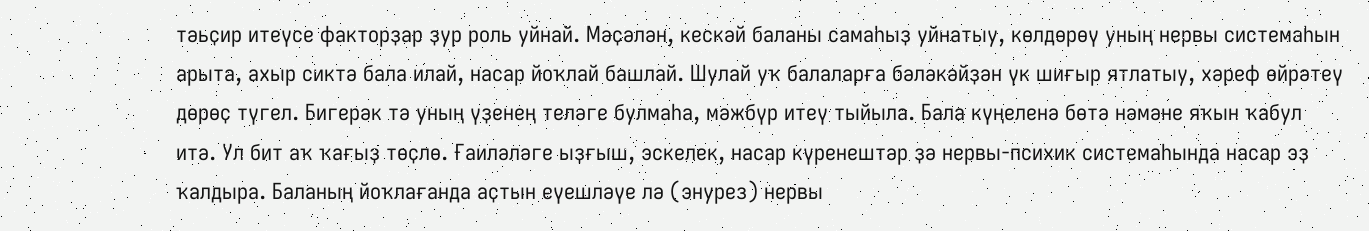тәьҫир итеүсе факторҙар ҙур роль уйнай. Мәҫәлән, кескәй баланы самаһыҙ уйнатыу, көлдөрөү уның нервы системаһын арыта, ахыр сиктә бала илай, насар йоҡлай башлай. Шулай уҡ балаларға бәләкәйҙән үк шиғыр ятлатыу, хәреф өйрәтеү дөрөҫ түгел. Бигерәк тә уның үҙенең теләге булмаһа, мәжбүр итеү тыйыла. Бала күңеленә бөтә нәмәне яҡын ҡабул итә. Ул бит аҡ ҡағыҙ төҫлө. Ғаиләләге ыҙғыш, эскелек, насар күренештәр ҙә нервы-психик системаһында насар эҙ ҡалдыра. Баланың йоҡлағанда аҫтын еүешләүе лә (энурез) нервы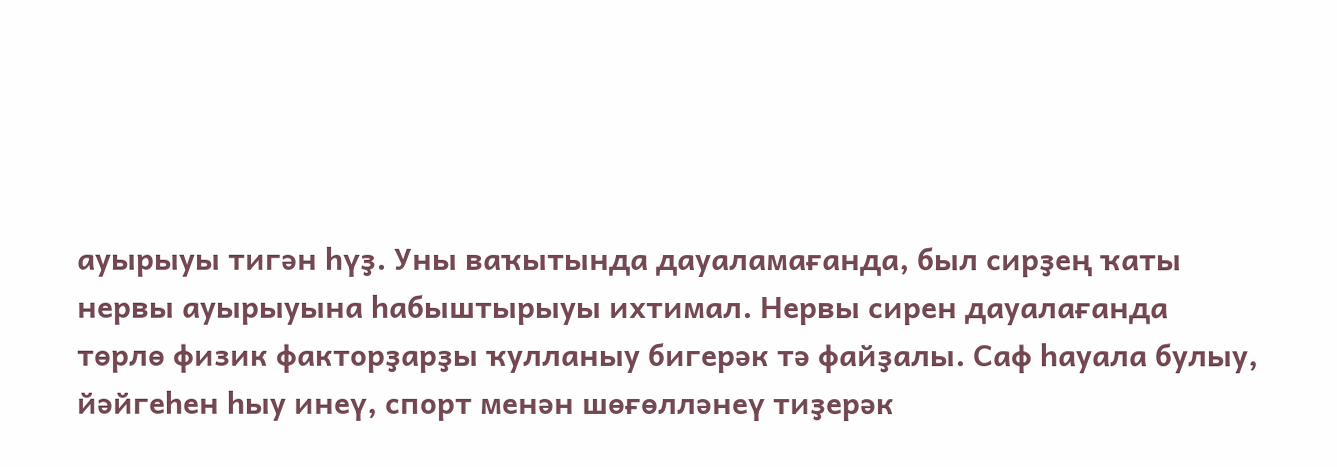ауырыуы тигән һүҙ. Уны ваҡытында дауаламағанда, был сирҙең ҡаты нервы ауырыуына һабыштырыуы ихтимал. Нервы сирен дауалағанда төрлө физик факторҙарҙы ҡулланыу бигерәк тә файҙалы. Саф һауала булыу, йәйгеһен һыу инеү, спорт менән шөғөлләнеү тиҙерәк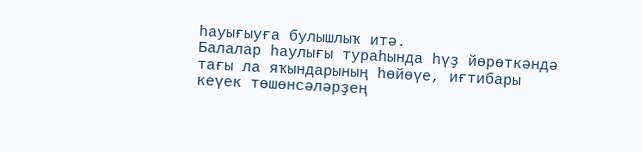һауығыуға булышлыҡ итә.
Балалар һаулығы тураһында һүҙ йөрөткәндә тағы ла яҡындарының һөйөүе, иғтибары кеүек төшөнсәләрҙең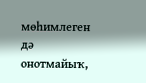мөһимлеген дә онотмайыҡ,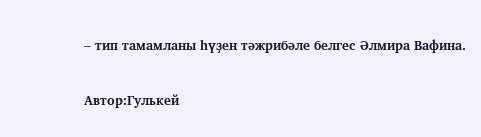– тип тамамланы һүҙен тәжрибәле белгес Әлмира Вафина.

Автор:Гулькей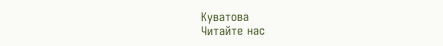Куватова
Читайте нас